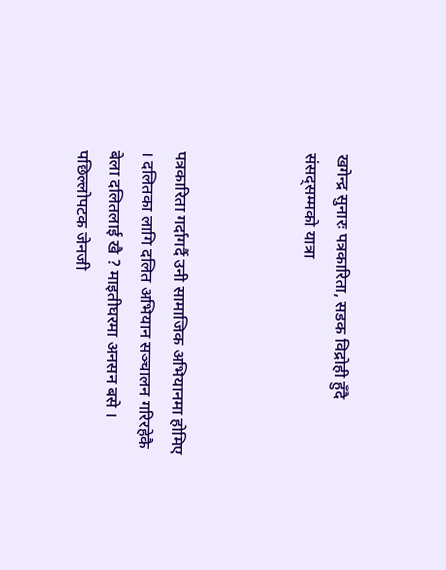खगेन्द्र सुनारः पत्रकारिता, सडक विद्रोही हुँदै संसद्सम्मको यात्रा



पत्रकारिता गर्दागर्दै उनी सामाजिक अभियानमा होमिए । दलितका लागि दलित अभियान सञ्चालन गरिरहेकै बेला दलितलाई खै ? माइतीघरमा अनसन बसे । पछिल्लोपटक जेनजी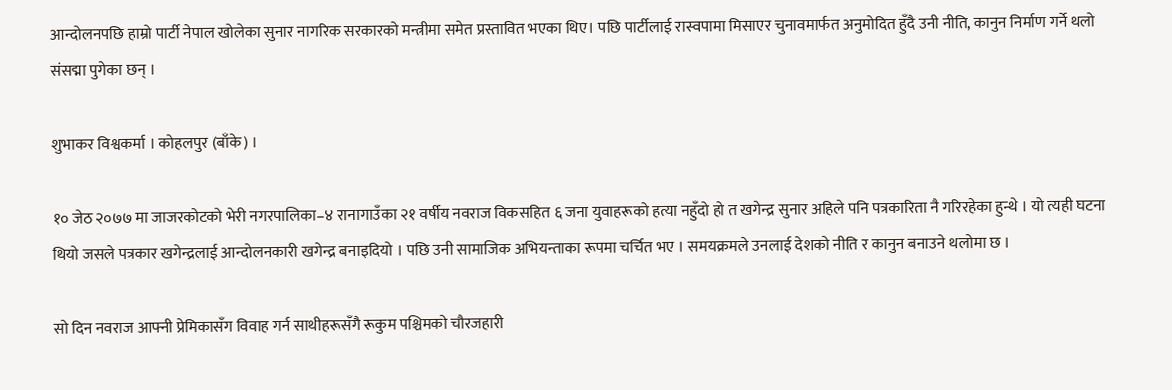आन्दोलनपछि हाम्रो पार्टी नेपाल खोलेका सुनार नागरिक सरकारको मन्त्रीमा समेत प्रस्तावित भएका थिए। पछि पार्टीलाई रास्वपामा मिसाएर चुनावमार्फत अनुमोदित हुँदै उनी नीति, कानुन निर्माण गर्ने थलो संसद्मा पुगेका छन् ।

शुभाकर विश्वकर्मा । कोहलपुर (बाँके) ।

१० जेठ २०७७ मा जाजरकोटको भेरी नगरपालिका–४ रानागाउँका २१ वर्षीय नवराज विकसहित ६ जना युवाहरूको हत्या नहुँदो हो त खगेन्द्र सुनार अहिले पनि पत्रकारिता नै गरिरहेका हुन्थे । यो त्यही घटना थियो जसले पत्रकार खगेन्द्रलाई आन्दोलनकारी खगेन्द्र बनाइदियो । पछि उनी सामाजिक अभियन्ताका रूपमा चर्चित भए । समयक्रमले उनलाई देशको नीति र कानुन बनाउने थलोमा छ ।

सो दिन नवराज आफ्नी प्रेमिकासँग विवाह गर्न साथीहरूसँगै रूकुम पश्चिमको चौरजहारी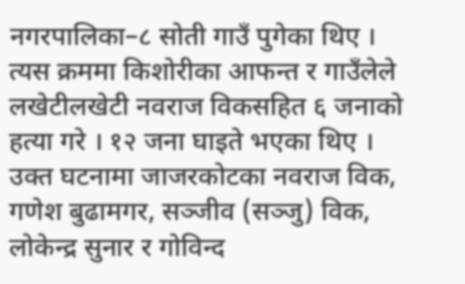नगरपालिका–८ सोती गाउँ पुगेका थिए । त्यस क्रममा किशोरीका आफन्त र गाउँलेले लखेटीलखेटी नवराज विकसहित ६ जनाको हत्या गरे । १२ जना घाइते भएका थिए । उक्त घटनामा जाजरकोटका नवराज विक, गणेश बुढामगर, सञ्जीव (सञ्जु) विक, लोकेन्द्र सुनार र गोविन्द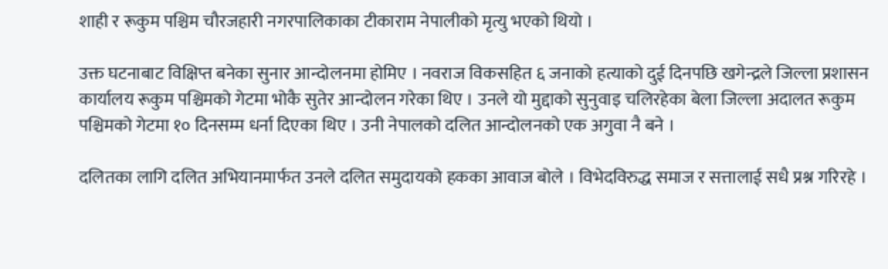शाही र रूकुम पश्चिम चौरजहारी नगरपालिकाका टीकाराम नेपालीको मृत्यु भएको थियो ।

उक्त घटनाबाट विक्षिप्त बनेका सुनार आन्दोलनमा होमिए । नवराज विकसहित ६ जनाको हत्याको दुई दिनपछि खगेन्द्रले जिल्ला प्रशासन कार्यालय रूकुम पश्चिमको गेटमा भोकै सुतेर आन्दोलन गरेका थिए । उनले यो मुद्दाको सुनुवाइ चलिरहेका बेला जिल्ला अदालत रूकुम पश्चिमको गेटमा १० दिनसम्म धर्ना दिएका थिए । उनी नेपालको दलित आन्दोलनको एक अगुवा नै बने ।

दलितका लागि दलित अभियानमार्फत उनले दलित समुदायको हकका आवाज बोले । विभेदविरुद्ध समाज र सत्तालाई सधै प्रश्न गरिरहे ।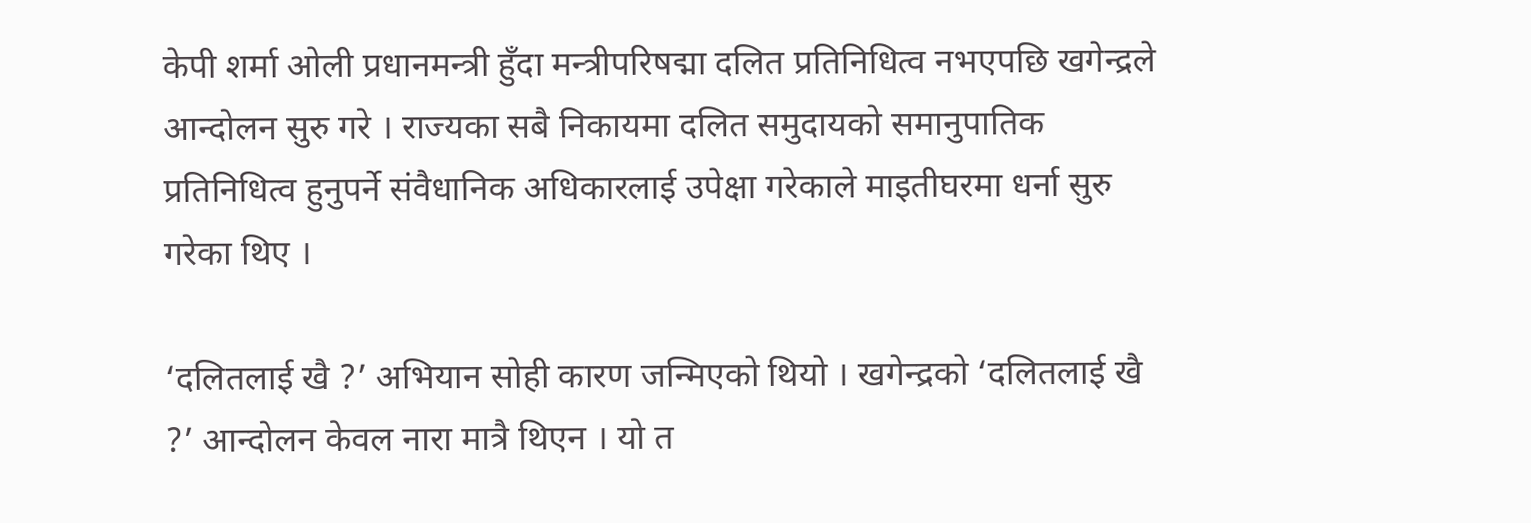केपी शर्मा ओली प्रधानमन्त्री हुँदा मन्त्रीपरिषद्मा दलित प्रतिनिधित्व नभएपछि खगेन्द्रले आन्दोलन सुरु गरे । राज्यका सबै निकायमा दलित समुदायको समानुपातिक प्रतिनिधित्व हुनुपर्ने संवैधानिक अधिकारलाई उपेक्षा गरेकाले माइतीघरमा धर्ना सुरु गरेका थिए ।

‘दलितलाई खै ?’ अभियान सोही कारण जन्मिएको थियो । खगेन्द्रको ‘दलितलाई खै ?’ आन्दोलन केवल नारा मात्रै थिएन । यो त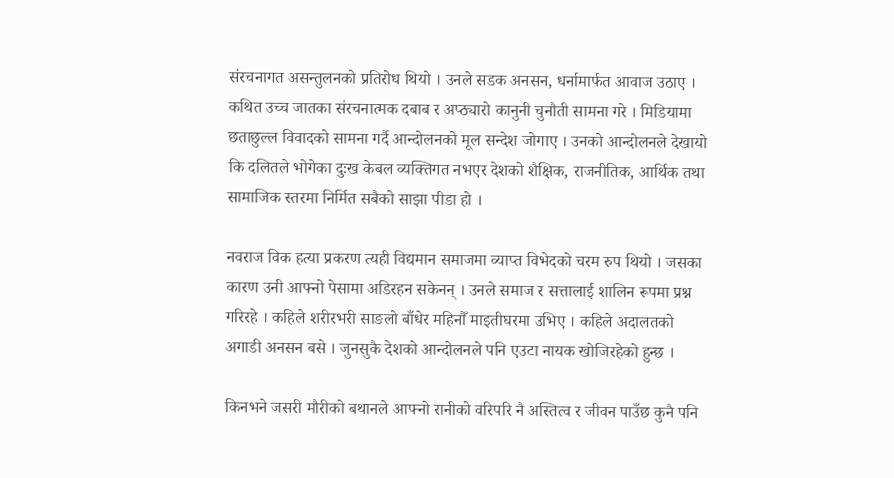संरचनागत असन्तुलनको प्रतिरोध थियो । उनले सडक अनसन, धर्नामार्फत आवाज उठाए । कथित उच्च जातका संरचनात्मक दबाब र अप्ठ्यारो कानुनी चुनौती सामना गरे । मिडियामा छताछुल्ल विवादको सामना गर्दै आन्दोलनको मूल सन्देश जोगाए । उनको आन्दोलनले देखायो कि दलितले भोगेका दुःख केबल व्यक्तिगत नभएर देशको शैक्षिक, राजनीतिक, आर्थिक तथा सामाजिक स्तरमा निर्मित सबैको साझा पीडा हो ।

नवराज विक हत्या प्रकरण त्यही विद्यमान समाजमा व्याप्त विभेदको चरम रुप थियो । जसका कारण उनी आफ्नो पेसामा अडिरहन सकेनन् । उनले समाज र सत्तालाई शालिन रूपमा प्रश्न गरिरहे । कहिले शरीरभरी साङलो बाँधेर महिनौँ माइतीघरमा उभिए । कहिले अदालतको अगाडी अनसन बसे । जुनसुकै देशको आन्दोलनले पनि एउटा नायक खोजिरहेको हुन्छ ।

किनभने जसरी मौरीको बथानले आफ्नो रानीको वरिपरि नै अस्तित्व र जीवन पाउँछ कुनै पनि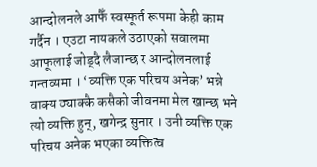आन्दोलनले आफैँ स्वस्फूर्त रूपमा केही काम गर्दैन । एउटा नायकले उठाएको सवालमा आफूलाई जोड्दै लैजान्छ र आन्दोलनलाई गन्तव्यमा । ‘व्यक्ति एक परिचय अनेक’ भन्ने वाक्य ठ्याक्कै कसैको जीवनमा मेल खान्छ भने त्यो व्यक्ति हुन्, खगेन्द्र सुनार । उनी व्यक्ति एक परिचय अनेक भएका व्यक्तित्व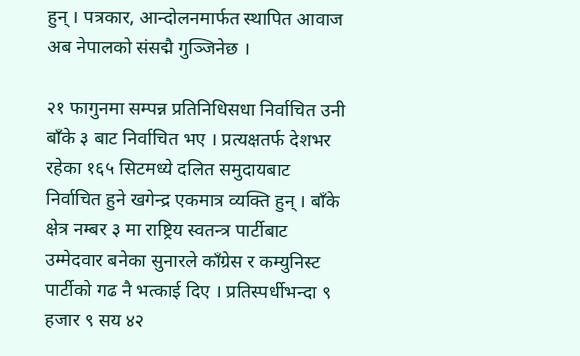हुन् । पत्रकार, आन्दोलनमार्फत स्थापित आवाज अब नेपालको संसद्मै गुञ्जिनेछ ।

२१ फागुनमा सम्पन्न प्रतिनिधिसधा निर्वाचित उनी बाँके ३ बाट निर्वाचित भए । प्रत्यक्षतर्फ देशभर रहेका १६५ सिटमध्ये दलित समुदायबाट निर्वाचित हुने खगेन्द्र एकमात्र व्यक्ति हुन् । बाँके क्षेत्र नम्बर ३ मा राष्ट्रिय स्वतन्त्र पार्टीबाट उम्मेदवार बनेका सुनारले काँग्रेस र कम्युनिस्ट पार्टीको गढ नै भत्काई दिए । प्रतिस्पर्धीभन्दा ९ हजार ९ सय ४२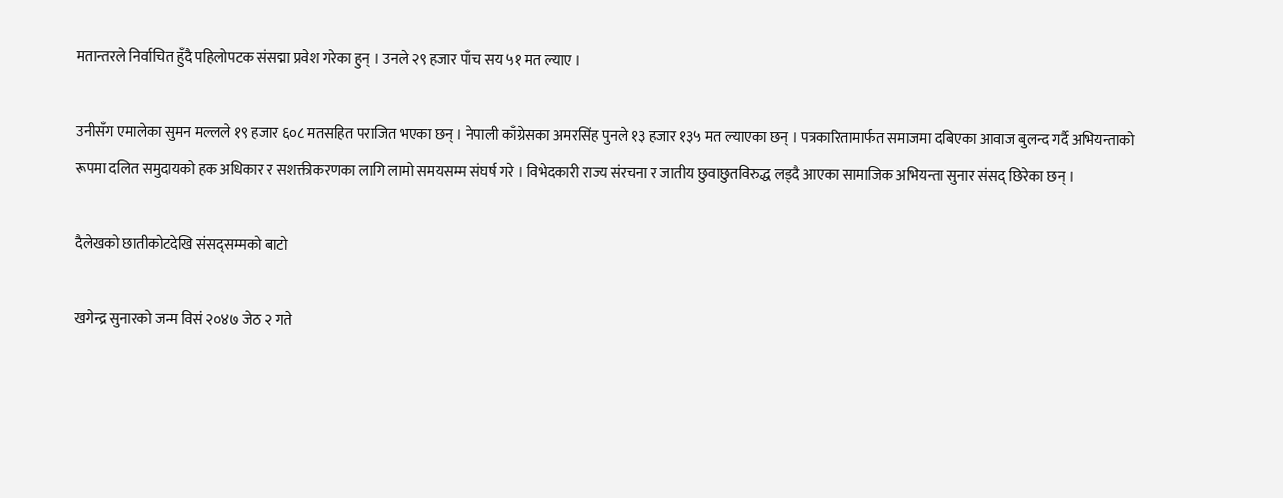मतान्तरले निर्वाचित हुँदै पहिलोपटक संसद्मा प्रवेश गरेका हुन् । उनले २९ हजार पाँच सय ५१ मत ल्याए ।

उनीसँग एमालेका सुमन मल्लले १९ हजार ६०८ मतसहित पराजित भएका छन् । नेपाली काँग्रेसका अमरसिंह पुनले १३ हजार १३५ मत ल्याएका छन् । पत्रकारितामार्फत समाजमा दबिएका आवाज बुलन्द गर्दै अभियन्ताको रूपमा दलित समुदायको हक अधिकार र सशक्तीकरणका लागि लामो समयसम्म संघर्ष गरे । विभेदकारी राज्य संरचना र जातीय छुवाछुतविरुद्ध लड्दै आएका सामाजिक अभियन्ता सुनार संसद् छिरेका छन् ।

दैलेखको छातीकोटदेखि संसद्सम्मको बाटो

खगेन्द्र सुनारको जन्म विसं २०४७ जेठ २ गते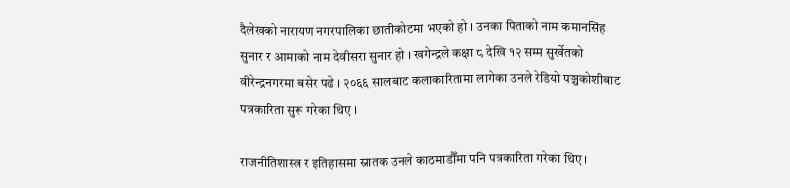दैलेखको नारायण नगरपालिका छातीकोटमा भएको हो । उनका पिताको नाम कमानसिंह सुनार र आमाको नाम देवीसरा सुनार हो । खगेन्द्रले कक्षा ८ देखि १२ सम्म सुर्खेतको वीरेन्द्रनगरमा बसेर पढे । २०६६ सालबाट कलाकारितामा लागेका उनले रेडियो पञ्चकोशीबाट पत्रकारिता सुरू गरेका थिए ।

राजनीतिशास्त्र र इतिहासमा स्नातक उनले काठमाडौँमा पनि पत्रकारिता गरेका थिए ।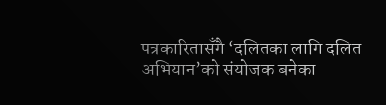पत्रकारितासँगै ‘दलितका लागि दलित अभियान’को संयोजक बनेका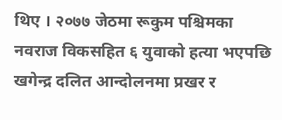थिए । २०७७ जेठमा रूकुम पश्चिमका नवराज विकसहित ६ युवाको हत्या भएपछि खगेन्द्र दलित आन्दोलनमा प्रखर र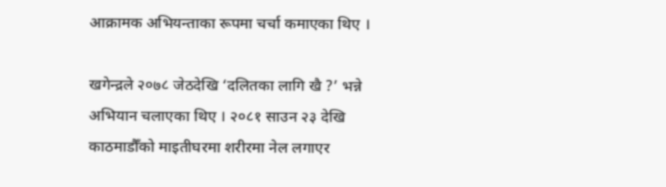आक्रामक अभियन्ताका रूपमा चर्चा कमाएका थिए ।

खगेन्द्रले २०७८ जेठदेखि ‘दलितका लागि खै ?’ भन्ने अभियान चलाएका थिए । २०८१ साउन २३ देखि काठमाडौँको माइतीघरमा शरीरमा नेल लगाएर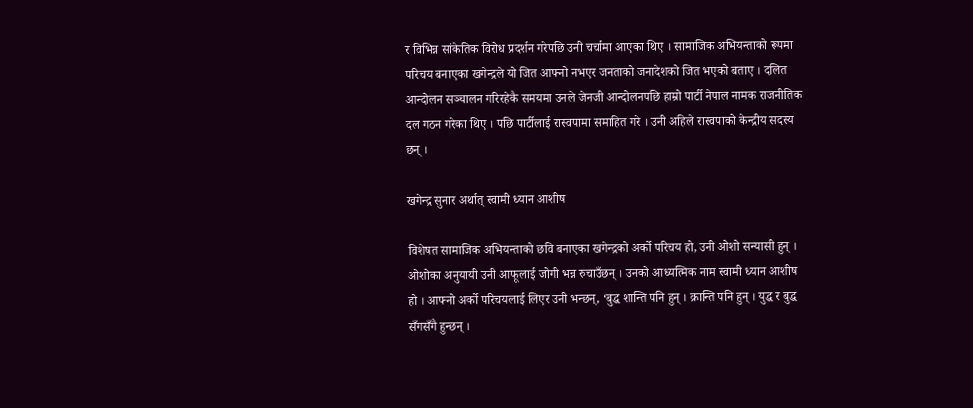र विभिन्न सांकेतिक विरोध प्रदर्शन गरेपछि उनी चर्चामा आएका थिए । सामाजिक अभियन्ताको रूपमा परिचय बनाएका खगेन्द्रले यो जित आफ्नो नभएर जनताको जनादेशको जित भएको बताए । दलित आन्दोलन सञ्चालन गरिरहेकै समयमा उनले जेनजी आन्दोलनपछि हाम्रो पार्टी नेपाल नामक राजनीतिक दल गठन गरेका थिए । पछि पार्टीलाई रास्वपामा समाहित गरे । उनी अहिले रास्वपाको केन्द्रीय सदस्य छन् ।

खगेन्द्र सुनार अर्थात् स्वामी ध्यान आशीष

विशेषत सामाजिक अभियन्ताको छवि बनाएका खगेन्द्रको अर्को परिचय हो, उनी ओशो सन्यासी हुन् । ओशोका अनुयायी उनी आफूलाई जोगी भन्न रुचाउँछन् । उनको आध्यत्मिक नाम स्वामी ध्यान आशीष हो । आफ्नो अर्को परिचयलाई लिएर उनी भन्छन्, ‘बुद्ध शान्ति पनि हुन् । क्रान्ति पनि हुन् । युद्ध र बुद्ध सँगसँगै हुन्छन् ।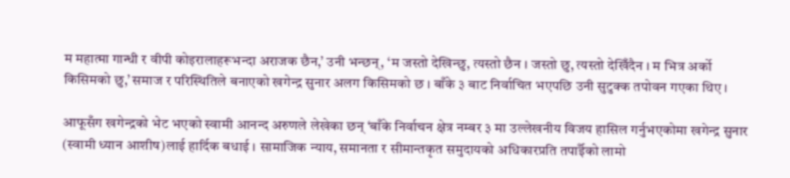म महात्मा गान्धी र वीपी कोइरालाहरूभन्दा अराजक छैन,’ उनी भन्छन्, ‘म जस्तो देखिन्छु, त्यस्तो छैन । जस्तो छु, त्यस्तो देखिँदैन । म भित्र अर्को किसिमको छु,’ समाज र परिस्थितिले बनाएको खगेन्द्र सुनार अलग किसिमको छ । बाँके ३ बाट निर्वाचित भएपछि उनी सुटुक्क तपोवन गएका थिए ।

आफूसँग खगेन्द्रको भेट भएको स्वामी आनन्द अरुणले लेखेका छन् ‘बाँके निर्वाचन क्षेत्र नम्बर ३ मा उल्लेखनीय विजय हासिल गर्नुभएकोमा खगेन्द्र सुनार (स्वामी ध्यान आशीष)लाई हार्दिक बधाई । सामाजिक न्याय, समानता र सीमान्तकृत समुदायको अधिकारप्रति तपाईँको लामो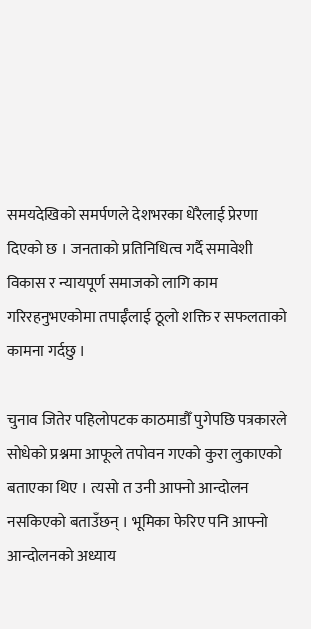समयदेखिको समर्पणले देशभरका धेरैलाई प्रेरणा दिएको छ । जनताको प्रतिनिधित्व गर्दै समावेशी विकास र न्यायपूर्ण समाजको लागि काम गरिरहनुभएकोमा तपाईँलाई ठूलो शक्ति र सफलताको कामना गर्दछु ।

चुनाव जितेर पहिलोपटक काठमाडौँ पुगेपछि पत्रकारले सोधेको प्रश्नमा आफूले तपोवन गएको कुरा लुकाएको बताएका थिए । त्यसो त उनी आफ्नो आन्दोलन नसकिएको बताउँछन् । भूमिका फेरिए पनि आफ्नो आन्दोलनको अध्याय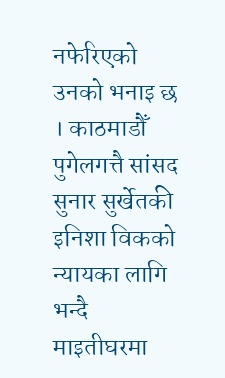नफेरिएको उनको भनाइ छ । काठमाडौँ पुगेलगत्तै सांसद सुनार सुर्खेतकी इनिशा विकको न्यायका लागि भन्दै माइतीघरमा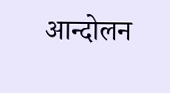आन्दोलन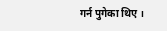गर्न पुगेका थिए ।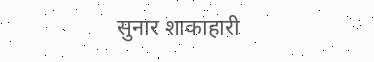सुनार शाकाहारी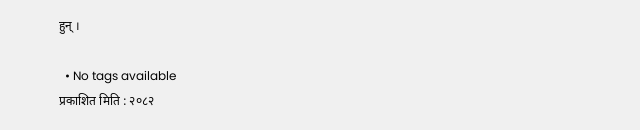हुन् ।

  • No tags available
प्रकाशित मिति : २०८२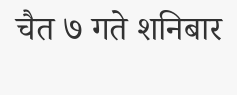चैत ७ गते शनिबार